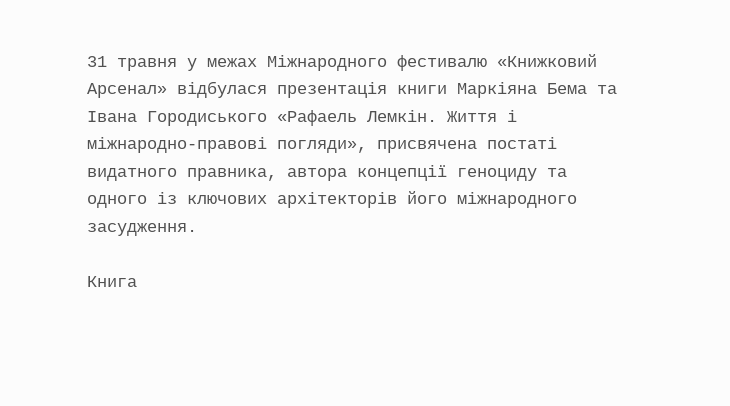31 травня у межах Міжнародного фестивалю «Книжковий Арсенал» відбулася презентація книги Маркіяна Бема та Івана Городиського «Рафаель Лемкін. Життя і міжнародно-правові погляди», присвячена постаті видатного правника, автора концепції геноциду та одного із ключових архітекторів його міжнародного засудження.

Книга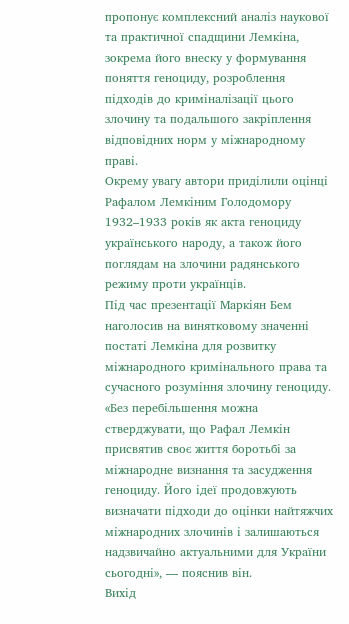пропонує комплексний аналіз наукової та практичної спадщини Лемкіна, зокрема його внеску у формування поняття геноциду, розроблення підходів до криміналізації цього злочину та подальшого закріплення відповідних норм у міжнародному праві.
Окрему увагу автори приділили оцінці Рафалом Лемкіним Голодомору 1932–1933 років як акта геноциду українського народу, а також його поглядам на злочини радянського режиму проти українців.
Під час презентації Маркіян Бем наголосив на винятковому значенні постаті Лемкіна для розвитку міжнародного кримінального права та сучасного розуміння злочину геноциду.
«Без перебільшення можна стверджувати, що Рафал Лемкін присвятив своє життя боротьбі за міжнародне визнання та засудження геноциду. Його ідеї продовжують визначати підходи до оцінки найтяжчих міжнародних злочинів і залишаються надзвичайно актуальними для України сьогодні», — пояснив він.
Вихід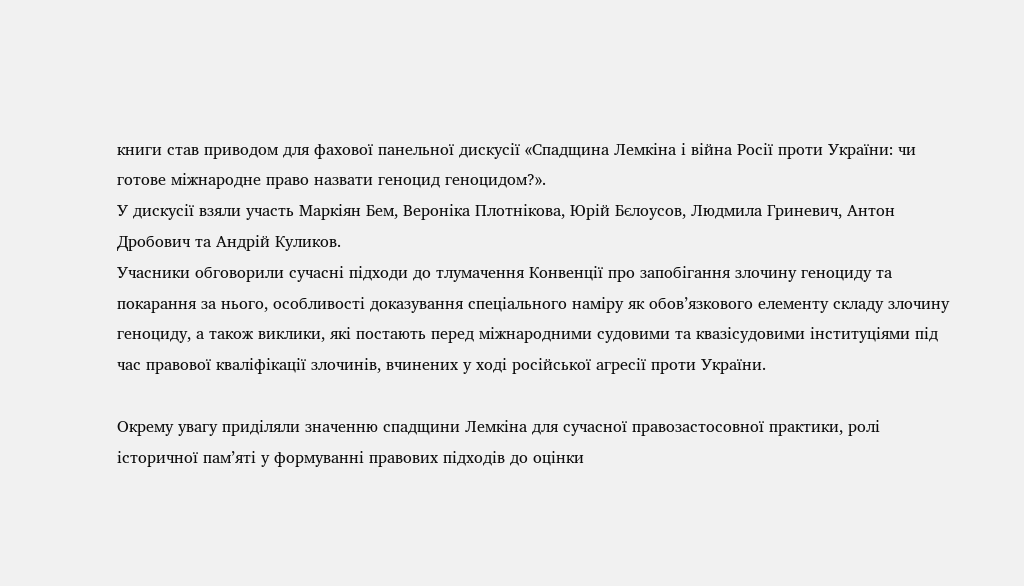книги став приводом для фахової панельної дискусії «Спадщина Лемкіна і війна Росії проти України: чи готове міжнародне право назвати геноцид геноцидом?».
У дискусії взяли участь Маркіян Бем, Вероніка Плотнікова, Юрій Бєлоусов, Людмила Гриневич, Антон Дробович та Андрій Куликов.
Учасники обговорили сучасні підходи до тлумачення Конвенції про запобігання злочину геноциду та покарання за нього, особливості доказування спеціального наміру як обов’язкового елементу складу злочину геноциду, а також виклики, які постають перед міжнародними судовими та квазісудовими інституціями під час правової кваліфікації злочинів, вчинених у ході російської агресії проти України.

Окрему увагу приділяли значенню спадщини Лемкіна для сучасної правозастосовної практики, ролі історичної пам’яті у формуванні правових підходів до оцінки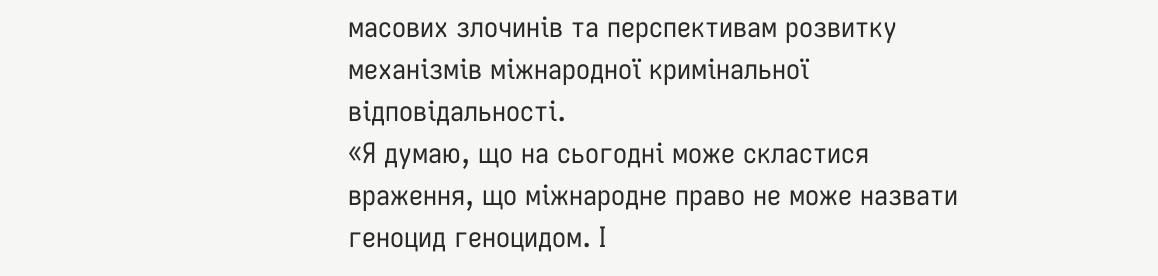масових злочинів та перспективам розвитку механізмів міжнародної кримінальної відповідальності.
«Я думаю, що на сьогодні може скластися враження, що міжнародне право не може назвати геноцид геноцидом. І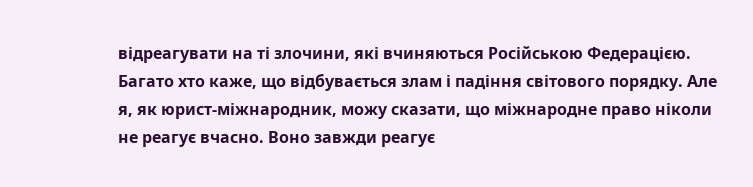відреагувати на ті злочини, які вчиняються Російською Федерацією. Багато хто каже, що відбувається злам і падіння світового порядку. Але я, як юрист-міжнародник, можу сказати, що міжнародне право ніколи не реагує вчасно. Воно завжди реагує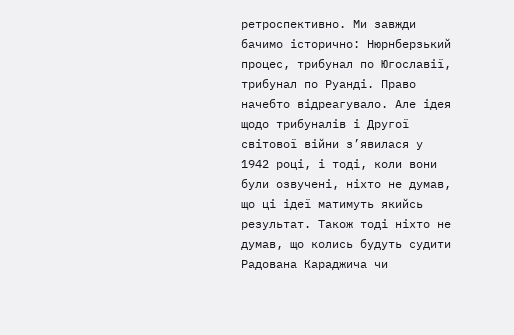ретроспективно. Ми завжди бачимо історично: Нюрнберзький процес, трибунал по Югославії, трибунал по Руанді. Право начебто відреагувало. Але ідея щодо трибуналів і Другої світової війни з’явилася у 1942 році, і тоді, коли вони були озвучені, ніхто не думав, що ці ідеї матимуть якийсь результат. Також тоді ніхто не думав, що колись будуть судити Радована Караджича чи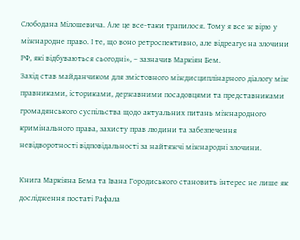Слободана Мілошевича. Але це все-таки трапилося. Тому я все ж вірю у міжнародне право. І те, що воно ретроспективно, але відреагує на злочини РФ, які відбуваються сьогодні», – зазначив Маркіян Бем.
Захід став майданчиком для змістовного міждисциплінарного діалогу між правниками, істориками, державними посадовцями та представниками громадянського суспільства щодо актуальних питань міжнародного кримінального права, захисту прав людини та забезпечення невідворотності відповідальності за найтяжчі міжнародні злочини.

Книга Маркіяна Бема та Івана Городиського становить інтерес не лише як дослідження постаті Рафала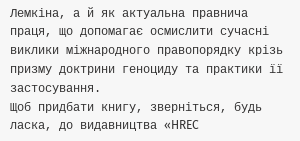Лемкіна, а й як актуальна правнича праця, що допомагає осмислити сучасні виклики міжнародного правопорядку крізь призму доктрини геноциду та практики її застосування.
Щоб придбати книгу, зверніться, будь ласка, до видавництва «HREC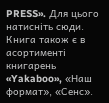PRESS». Для цього натисніть сюди. Книга також є в асортименті книгарень «Yakaboo», «Наш формат», «Сенс».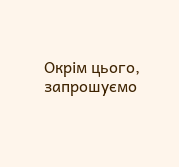Окрім цього, запрошуємо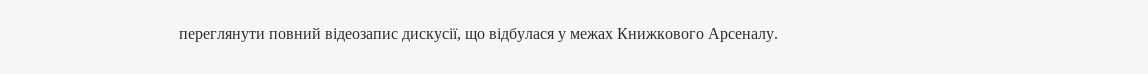переглянути повний відеозапис дискусії, що відбулася у межах Книжкового Арсеналу.